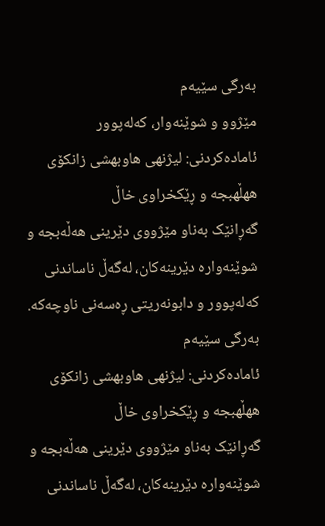بەرگی سێیەم
مێژوو و شوێنەوار، کەلەپوور
ئامادەکردنی: لیژنهی هاوبهشی زانكۆی ههڵهبجه و ڕێكخراوی خاڵ
گەڕانێک بەناو مێژووی دێرینی هەڵەبجە و شوێنەوارە دێرینەکان، لەگەڵ ناساندنی کەلەپوور و دابونەریتی ڕەسەنی ناوچەکە.
بەرگی سێیەم
ئامادەکردنی: لیژنهی هاوبهشی زانكۆی ههڵهبجه و ڕێكخراوی خاڵ
گەڕانێک بەناو مێژووی دێرینی هەڵەبجە و شوێنەوارە دێرینەکان، لەگەڵ ناساندنی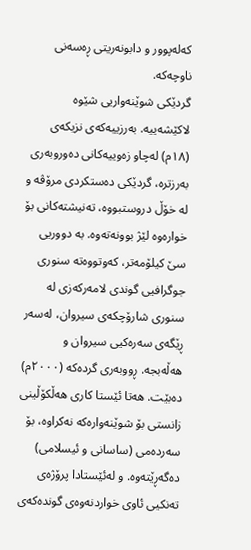کەلەپوور و دابونەریتی ڕەسەنی ناوچەکە.
گردێکی شوێنەواریی شێوە لاکێشەییە. بەرزییەکەی نزیکەی (١٨م) لەچاو زەوییەکانی دەوروبەری بەرزترە، گردێکی دەستکردی مرۆڤە و لە خۆڵ دروستبووە، تەنیشتەکانی بۆ خوارەوە لێژ بوونەتەوە. بە دووریی سێ کیلۆمەتر، کەوتووەتە سنوری جوگرافیی گوندی لامەرکەزی لە سنوری شارۆچکەی سیروان، لەسەر ڕێگەی سەرەکیی سیروان و هەڵەبجە. ڕووبەری گردەکە (٢٠٠٠م) دەبێت. هەتا ئێستا کاری هەڵکۆڵینی زانستی بۆ شوێنەوارەکە نەکراوە، بۆ سەردەمی (ساسانی و ئیسلامی) دەگەڕێتەوە. و لەئێستادا پرۆژەی تەنکیی ئاوی خواردنەوەی گوندەکەی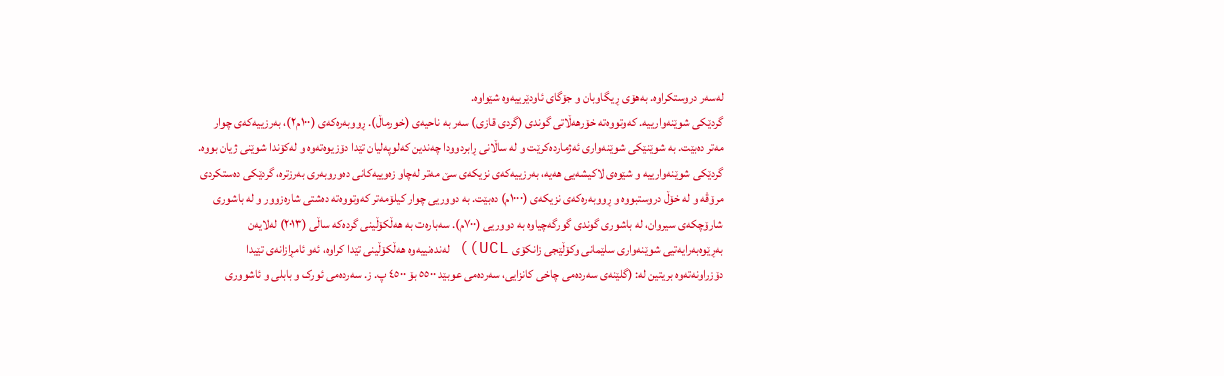لەسەر دروستکراوە. بەهۆی ڕیگاوبان و جۆگای ئاودێرییەوە شێواوە.
گردێکی شوێنەوارییە. کەوتووەتە خۆرهەڵاتی گوندی (گردی قازی) سەر به ناحیەی (خورماڵ). ڕووبەرەکەی (١٠٠م٢)، بەرزییەکەی چوار مەتر دەبێت. بە شوێنێکی شوێنەواری ئەژماردەکرێت و لە ساڵانی ڕابردوودا چەندین کەلوپەلیان تێدا دۆزیوەتەوە و لەکۆندا شوێنی ژیان بووە.
گردێکی شوێنەوارییە و شێوەی لاکیشەیی هەیە، بەرزییەکەی نزیکەی سێ مەتر لەچاو زەوییەکانی دەوروبەری بەرزترە، گردێکی دەستکردی مرۆڤە و لە خۆڵ دروستبووە و ڕووبەرەکەی نزیکەی (١٠٠٠م) دەبێت. بە دووریی چوار کیلۆمەتر کەوتووەتە دەشتی شارەزوور و لە باشوری شارۆچکەی سیروان، لە باشوری گوندی گورگەچیاوە بە دووریی (٧٠٠م). سەبارەت بە هەڵکۆڵینی گردەکە ساڵی (٢٠١٣) لەلایەن بەڕێوەبەرایەتیی شوێنەواری سلێمانی وکۆڵێجی زانکۆی UCL)) لەندەنییەوە هەڵکۆڵینی تێدا کراوە، ئەو ئامڕازانەی تێیدا دۆزراونەتەوە بریتین لە: (گلێنەی سەردەمی چاخی کانزایی، سەردەمی عوبێد ٥٥٠٠ بۆ ٤٥٠٠ پ. ز. سەردەمی ئورک و بابلی و ئاشووری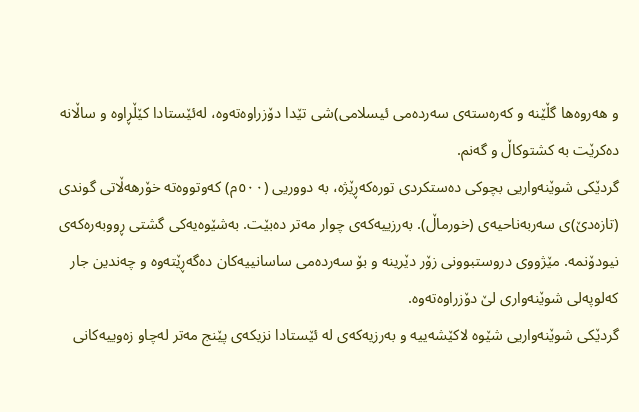و هەروەها گڵێنە و کەرەستەی سەردەمی ئیسلامی)شی تێدا دۆزراوەتەوە، لەئێستادا کێڵڕاوە و ساڵانە دەکرێت بە کشتوکاڵ و گەنم.
گردێکی شوێنەواریی بچوکی دەستکردی تورەکەڕێژە، بە دووریی (٥٠٠م) کەوتووەتە خۆرهەڵاتی گوندی (تازەدێ)ی سەربەناحیەی (خورماڵ). بەرزيیەکەی چوار مەتر دەبێت. بەشێوەیەکى گشتى ڕووبەرەکەی نیودۆنمە. مێژووى دروستبوونى زۆر دێرینە و بۆ سەردەمى ساسانییەکان دەگەڕێتەوە و چەندین جار کەلوپەلى شوێنەواری لێ دۆزراوەتەوە.
گردێکی شوێنەواریی شێوە لاکێشەییە و بەرزیەکەی لە ئێستادا نزیکەی پێنج مەتر لەچاو زەوییەکانی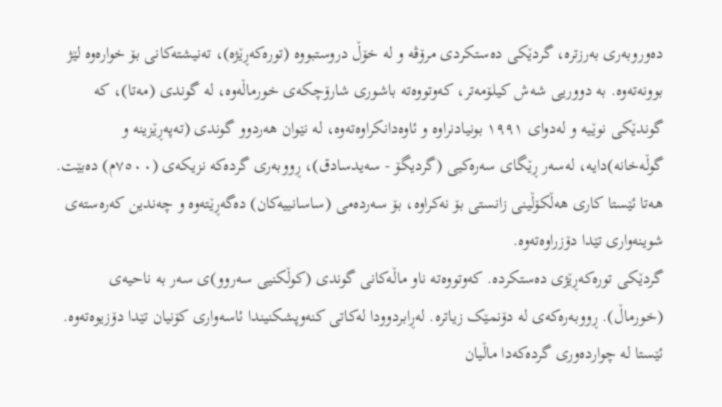دەوروبەری بەرزترە، گردێکی دەستکردی مرۆڤە و لە خۆڵ دروستبووە (تورەکەڕێژە)، تەنیشتەکانی بۆ خوارەوە لێژ بوونەتەوە. بە دووریی شەش کیلۆمەتر، کەوتووەتە باشوری شارۆچکەی خورماڵەوە، لە گوندی (مەتا)، کە گوندێکی نوێیە و لەدوای ١٩٩١ بونیادنراوە و ئاوەدانکراوەتەوە، لە نێوان هەردوو گوندی (تەپەڕێزینە و گوڵەخانە)دایە، لەسەر ڕێگای سەرەکیی (گردیگۆ - سەیدسادق)، ڕووبەری گردەکە نزیکەی (٧٥٠٠م) دەبێت. هەتا ئێستا کاری هەڵکۆڵینی زانستی بۆ نەکراوە، بۆ سەردەمی (ساسانییەکان) دەگەڕێتەوە و چەندین کەرەستەی شوینەواری تێدا دۆزراوەتەوە.
گردێکی تورەکەڕێژی دەستکردە. کەوتووەتە ناو ماڵەکانی گوندی (کوڵکنیی سەروو)ی سەر بە ناحیەی (خورماڵ). ڕووبەرەکەی لە دۆنمێک زیاترە. لەڕابردوودا لەکاتی کنەوپشکنیندا ئاسەواری کۆنیان تێدا دۆزیوەتەوە. ئێستا لە چواردەورى گردەکەدا ماڵیان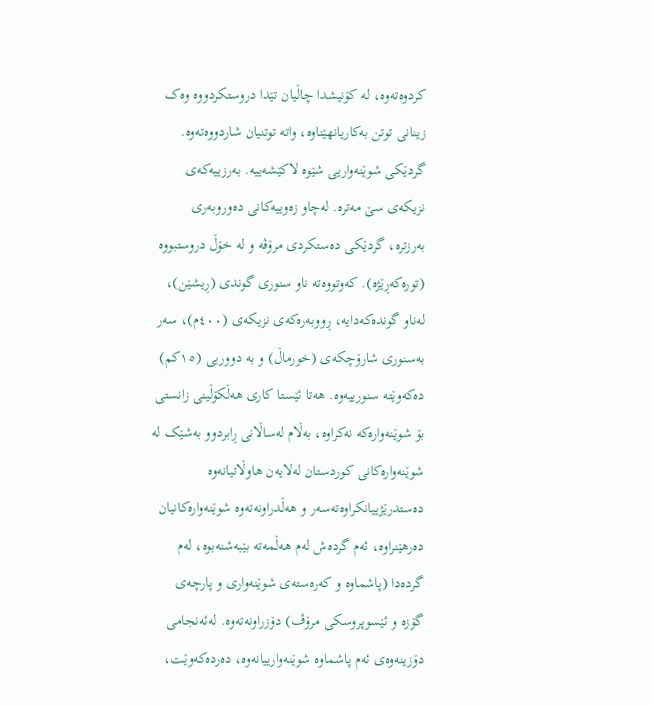کردوەتەوە، لە کۆنیشدا چاڵیان تێدا دروستکردووە وەک زینانی توتن بەکاریانهێناوه، واتە توتنیان شاردووەتەوە.
گردێکی شوێنەواریی شێوە لاکێشەییە. بەرزییەکەی نزیکەی سێ مەتره. لەچاو زەوییەکانی دەوروبەری بەرزترە، گردێکی دەستکردی مرۆڤە و لە خۆڵ دروستبووە (تورەکەڕێژە). کەوتووەتە ناو سنوری گوندی (ڕیشێن)، لەناو گوندەکەدایە، ڕووبەرەکەی نزیکەی (٤٠٠م)، سەر بەسنوری شارۆچکەی (خورماڵ) و بە دووریی (١٥کم) دەکەوێتە سنورییەوە. هەتا ئێستا کاری هەڵکۆڵینی زانستی بۆ شوێنەوارەکە نەکراوە، بەڵام لەساڵانی ڕابردوو بەشێک لە شوێنەوارەکانی کوردستان لەلایەن هاوڵاتیانەوە دەستدرێژییانکراوەتەسەر و هەڵدراونەتەوە شوێنەوارەکانیان دەرهێنراوە، ئەم گردەش لەم هەڵمەتە بێبەشنەبوە، لەم گردەدا (پاشماوە و کەرەستەی شوێنەواری و پارچەی گۆزە و ئێسوپروسکی مرۆڤ) دۆزراونەتەوە. لەئەنجامی دۆزینەوەی ئەم پاشماوە شوێنەوارییانەوە، دەردەکەوێت،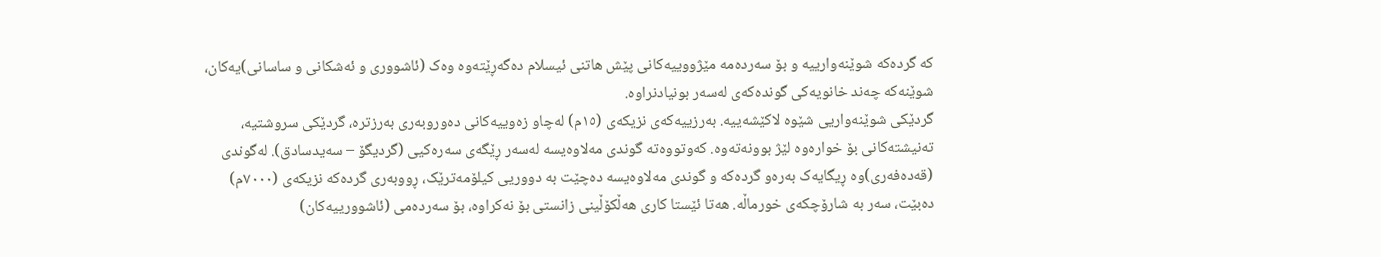کە گردەکە شوێنەوارییە و بۆ سەردەمە مێژووییەکانی پێش هاتنی ئیسلام دەگەڕێتەوە وەک (ئاشووری و ئەشکانی و ساسانی)یەکان، شوێنەکە چەند خانویەکی گوندەکەی لەسەر بونیادنراوە.
گردێکی شوێنەواریی شێوە لاکێشەییە. بەرزییەکەی نزیکەی (١٥م) لەچاو زەوییەکانی دەوروبەری بەرزترە، گردێکی سروشتیە، تەنیشتەکانی بۆ خوارەوە لێژ بوونەتەوە. کەوتووەتە گوندی مەلاوەیسە لەسەر ڕێگەی سەرەکیی (گردیگۆ – سەیدسادق). لەگوندی (قەدەفەری)وە ڕیگایەک بەرەو گردەکە و گوندی مەلاوەیسە دەچێت بە دووریی کیلۆمەترێک، ڕووبەری گردەکە نزیکەی (٧٠٠٠م) دەبێت، سەر بە شارۆچکەی خورماڵە. هەتا ئێستا کاری هەڵکۆڵینی زانستی بۆ نەکراوە، بۆ سەردەمی (ئاشوورییەکان)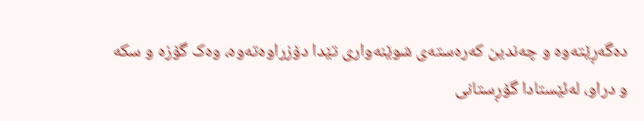دەگەڕێتەوە و چەندین کەرەستەی شوێنەواری تێدا دۆزراوەتەوە، وەک گۆزە و سکە و دراو، لەئێستادا گۆڕستانی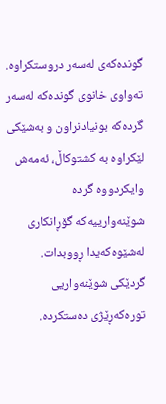گوندەکەی لەسەر دروستکراوە. تەواوی خانوی گوندەکە لەسەر گردەکە بونیادنراون و بەشێکی لێکراوە بە کشتوکاڵ، ئەمەش وایکردووە گردە شوێنەوارییەکە گۆڕانکاری لەشێوەکەیدا ڕووبدات.
گردێکی شوێنەواریی تورەکەڕێژی دەستکردە.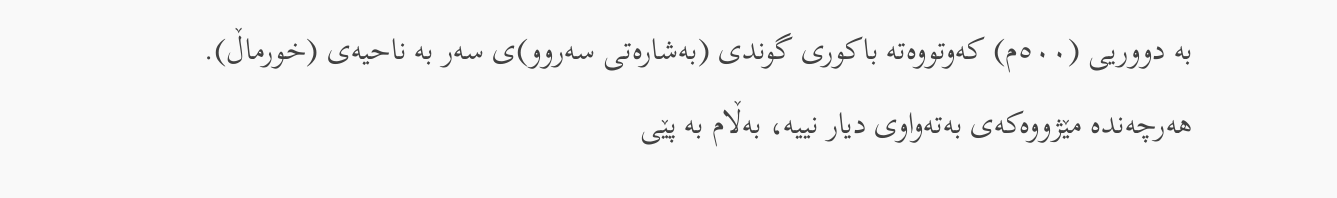بە دووریی (٥٠٠م) کەوتووەتە باکوری گوندی (بەشارەتی سەروو)ی سەر بە ناحیەی (خورماڵ). هەرچەندە مێژووەکەى بەتەواوى دیار نییە، بەڵام بە پێی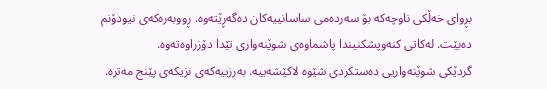بڕوای خەڵکى ناوچەکە بۆ سەردەمى ساسانییەکان دەگەڕێتەوە. ڕووبەرەکەی نیودۆنم دەبێت. لەکاتی کنەوپشکنیندا پاشماوەی شوێنەواری تێدا دۆزراوەتەوە.
گردێکی شوێنەواریی دەستکردی شێوە لاکێشەییە. بەرزییەکەی نزیکەی پێنج مەترە.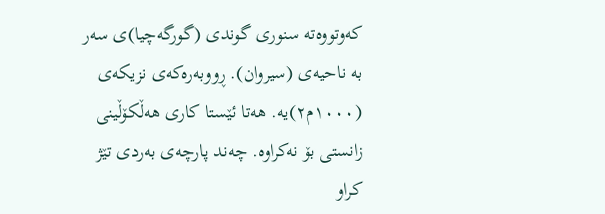کەوتووەته سنوری گوندی (گورگەچیا)ی سەر بە ناحیەی (سیروان). ڕووبەرەکەی نزیکەی (١٠٠٠م٢)یە. هەتا ئێستا کاری هەڵکۆڵینی زانستی بۆ نەکراوە. چەند پارچەی بەردی تێژ کراو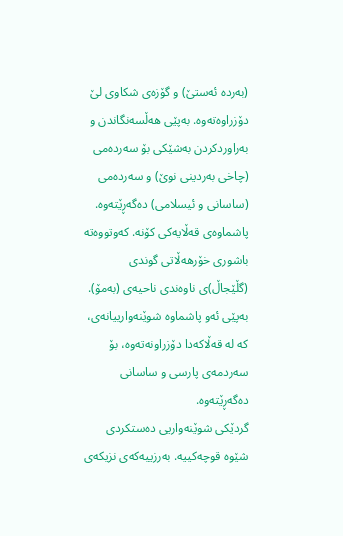(بەردە ئەستێ) و گۆزەی شکاوی لێ دۆزراوەتەوە. بەپێی هەڵسەنگاندن و بەراوردکردن بەشێکی بۆ سەردەمی (چاخی بەردینی نوێ) و سەردەمی (ساسانی و ئیسلامی) دەگەڕێتەوە.
پاشماوەی قەڵایەکی کۆنە. کەوتووەتە باشوری خۆرهەڵاتی گوندی (گڵێجاڵ)ی ناوەندی ناحیەی (بەمۆ). بەپێی ئەو پاشماوە شوێنەوارییانەی، کە لە قەڵاکەدا دۆزراونەتەوە، بۆ سەردمەی پارسی و ساسانی دەگەڕێتەوە.
گردێکی شوێنەواریی دەستکردی شێوە قوچەکییە. بەرزییەکەی نزیکەی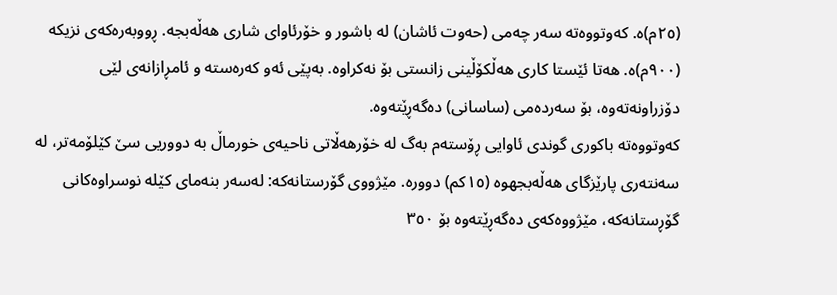(٢٥م)ە. کەوتووەتە سەر چەمی (حەوت ئاشان) لە باشور و خۆرئاوای شاری هەڵەبجە. ڕووبەرەکەی نزیکە (٩٠٠م)ە. هەتا ئێستا کاری هەڵکۆڵینی زانستی بۆ نەکراوە. بەپێی ئەو کەرەستە و ئامڕازانەی لێی دۆزراونەتەوە، بۆ سەردەمی (ساسانی) دەگەڕێتەوە.
کەوتووەتە باکوری گوندی ئاوایی ڕۆستەم بەگ لە خۆرهەڵاتی ناحیەی خورماڵ بە دووریی سێ کێلۆمەتر، لە سەنتەری پارێزگای هەڵەبجهوە (١٥کم) دوورە. مێژووی گۆرستانەکە: لەسەر بنەمای کێلە نوسراوەکانی گۆڕستانەکە، مێژووەکەی دەگەڕێتەوە بۆ ٣٥٠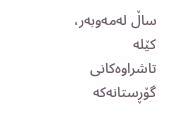ساڵ لەمەوبەر، کێلە تاشراوەکانی گۆڕستانەکە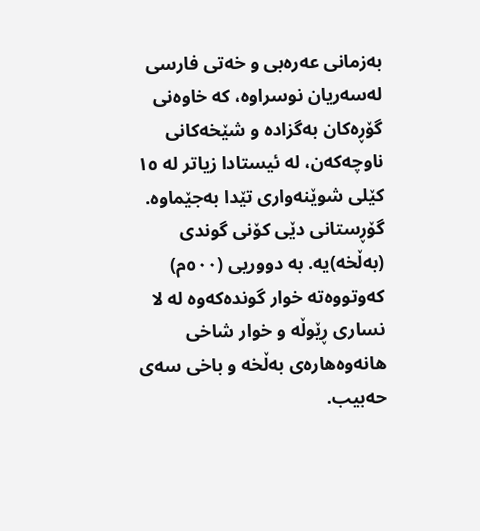بەزمانی عەرەبی و خەتی فارسی لەسەریان نوسراوە، کە خاوەنی گۆڕەکان بەگزادە و شێخەکانی ناوچەکەن، لە ئیستادا زیاتر لە ١٥ کێلی شوێنەواری تێدا بەجێماوە.
گۆڕستانی دێی کۆنی گوندی (بەڵخە)یە. بە دووریی (٥٠٠م) کەوتووەتە خوار گوندەکەوە لە لا نساری ڕێوڵە و خوار شاخی هانەوەهارەی بەڵخە و باخی سەی حەبیب.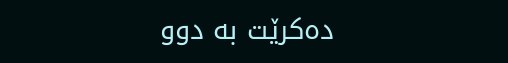دەکرێت بە دوو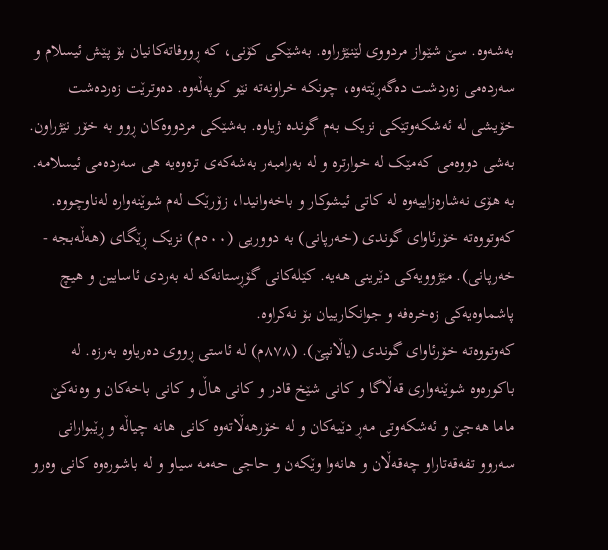بەشەوە. سێ شێواز مردووی لێنێژراوە. بەشێکی کۆنی، کە ڕووفاتەکانیان بۆ پێش ئیسلام و سەردەمی زەردشت دەگەڕێتەوە، چونکە خراونەتە نێو کوپەڵەوە. دەوترێت زەردەشت خۆیشی لە ئەشکەوتێکی نزیک بەم گوندە ژیاوە. بەشێکی مردووەکان ڕوو بە خۆر نێژراون. بەشی دووەمی کەمێک لە خوارترە و لە بەرامبەر بەشەکەی ترەوەیە هی سەردەمی ئیسلامە. بە هۆی نەشارەزاییەوە لە کاتی ئیشوکار و باخەوانیدا، زۆرێک لەم شوێنەوارە لەناوچووە.
کەوتووەتە خۆرئاوای گوندی (خەرپانی) بە دووریی (٥٠٠م) نزیک ڕێگای (هەڵەبجە - خەرپانی). مێژوویەکی دێرینی هەیە. کێلەکانی گۆڕستانەکە لە بەردی ئاسایین و هیچ پاشماوەیەکی زەخرەفە و جوانکارییان بۆ نەکراوە.
کەوتووەتە خۆرئاوای گوندی (یاڵانپێ). (٨٧٨م) لە ئاستی ڕووی دەریاوە بەرزە. لە باکورەوە شوێنەواری قەڵاگا و کانی شێخ قادر و کانی هاڵ و کانی باخەکان و وەنەکێ ماما هەجێ و ئەشکەوتی مەڕ دێیەکان و لە خۆرهەڵاتەوە کانی هانە چیاڵە و ڕێبوارانی سەروو تفەقەتاراو چەقەڵان و هانەوا وێکەن و حاجی حەمە سیاو و لە باشورەوە کانی وەرو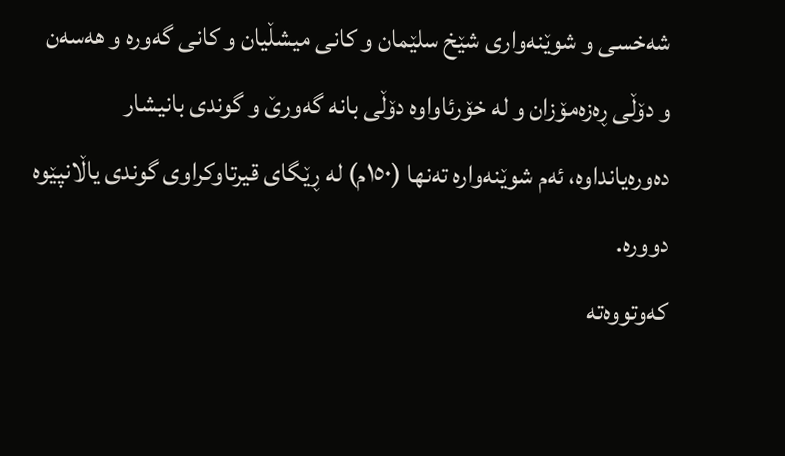شەخسی و شوێنەواری شێخ سلێمان و کانی میشڵیان و کانی گەورە و هەسەن و دۆڵی ڕەزەمۆزان و لە خۆرئاواوە دۆڵی بانە گەورێ و گوندی بانیشار دەورەیانداوە، ئەم شوێنەوارە تەنها (١٥٠م) لە ڕێگای قیرتاوکراوی گوندی یاڵانپێوە دوورە.
کەوتووەتە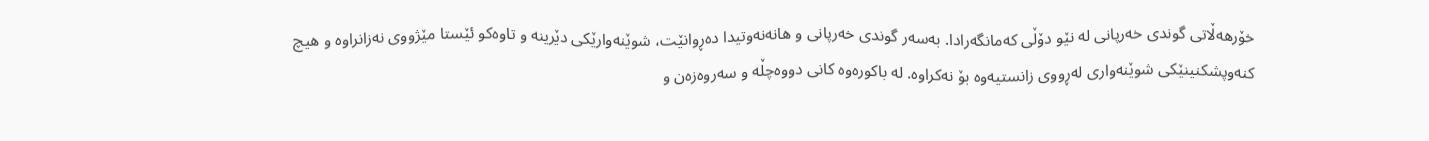خۆرهەڵاتی گوندی خەرپانی لە نێو دۆڵی کەمانگەرادا. بەسەر گوندی خەرپانی و هانەنەوتیدا دەڕوانێت، شوێنەوارێکی دێرینە و تاوەکو ئێستا مێژووی نەزانراوە و هیچ کنەوپشکنینێکی شوێنەواری لەڕووی زانستیەوە بۆ نەکراوە. لە باکورەوە کانی دووەچڵە و سەروەزەن و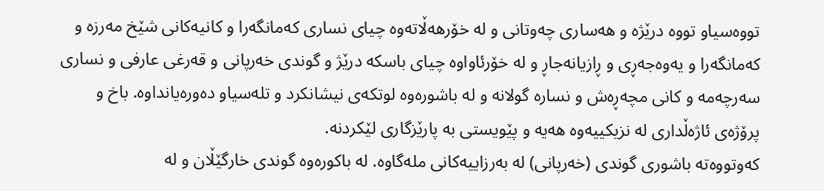تووەسیاو تووە درێژە و هەساری چەوتانی و لە خۆرهەڵاتەوە چیای نساری کەمانگەرا و کانیەکانی شێخ مەرزە و کەمانگەرا و یەوەجەڕی و ڕازیانەجاڕ و لە خۆرئاواوە چیای باسکە درێژ و گوندی خەرپانی و قەرغی عارفی و نساری سەرچەمە و کانی مچەڕەش و نسارە گولانە و لە باشورەوە لوتکەی نیشانکرد و تلەسیاو دەورەیانداوە. باخ و پرۆژەی ئاژەڵداری لە نزیکییەوە هەیە و پێویستی بە پارێزگاری لێکردنە.
کەوتووەتە باشوری گوندی (خەرپانی) لە بەرزاییەکانی ملەگاوە. لە باکورەوە گوندی خارگێڵان و لە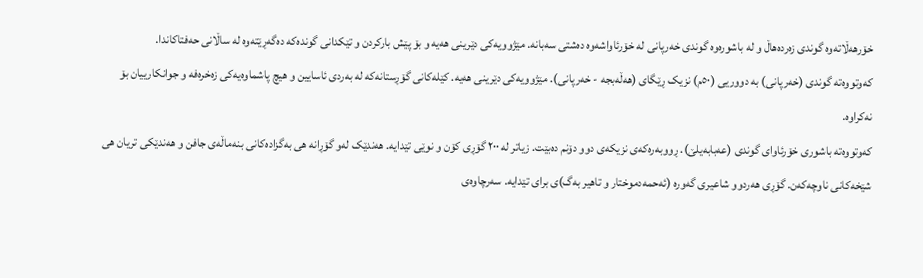خۆرهەڵاتەوە گوندی زەردەهاڵ و لە باشورەوە گوندی خەرپانی لە خۆرئاواشەوە دەشتی سەبانە. مێژوویەکی دێرینی هەیە و بۆ پێش بارکردن و تێکدانی گوندەکە دەگەڕێتەوە لە ساڵانی حەفتاکاندا.
کەوتووەتە گوندی (خەرپانی) بە دووریی (٥٠م) نزیک ڕێگای (هەڵەبجە - خەرپانی). مێژوویەکی دێرینی هەیە. کێلەکانی گۆڕستانەکە لە بەردی ئاسایین و هیچ پاشماوەیەکی زەخرەفە و جوانکارییان بۆ نەکراوە.
کەوتووەتە باشوری خۆرئاوای گوندی (عەبابەیلێ). ڕووبەرەکەی نزیکەی دوو دۆنم دەبێت. زیاتر لە ٢٠٠ گۆڕی کۆن و نوێی تێدایە. هەندێک لەو گۆڕانە هی بەگزادەکانی بنەماڵەی جافن و هەندێکی تریان هی شێخەکانی ناوچەکەن. گۆڕی هەردوو شاعیری گەورە (ئەحمەدموختار و تاهیر بەگ)ی برای تێدایە. سەرچاوەی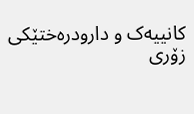کانییەک و دارودرەختێکی زۆری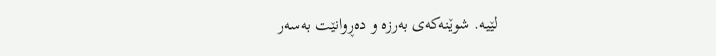لێیە. شوێنەکەی بەرزە و دەڕوانێت بەسەر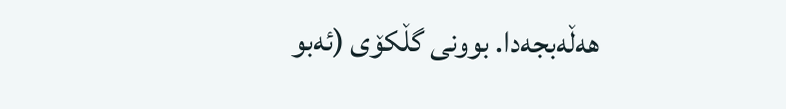هەڵەبجەدا. بوونی گڵکۆی (ئەبو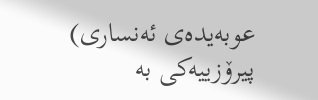عوبەیدەی ئەنساری) پیرۆزییەکی بە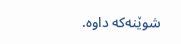شوێنەکە داوە.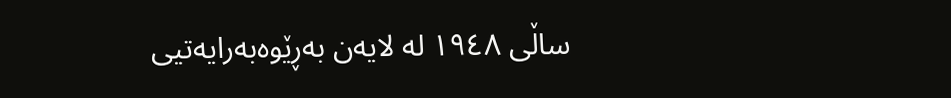ساڵی ١٩٤٨ لە لایەن بەڕێوەبەرایەتیی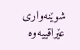شوێنەواری عێراقییەوە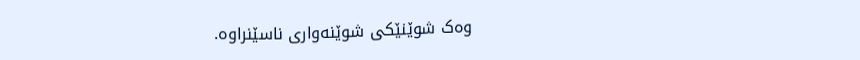وەک شوێنێکی شوێنەواری ناسێنراوه.